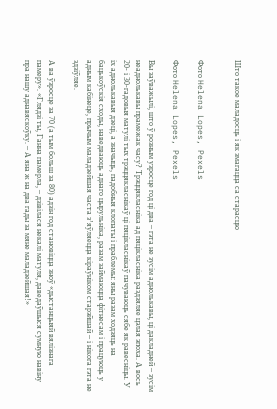Што такое маладосць і як змагацца са старасцю


Фото Helena Lopes, Pexels

Фото Helena Lopes, Pexels

Вы заўважылі, што ў розным узросце год ці два – гэта не зусім аднолькавы, ці дакладней – зусім неаднолькавы прамежак часу? Трэццякласніка ад пяцікласніка раздзяляе цэлая эпоха. А вось 20- і 30-гадовыя матулі тых трэццякласнікаў ці пяцікласнікаў пачуваюць сябе як равесніцы. У іх аднолькавыя дзеці, а значыць, падобныя клопаты і праблемы: яны разам ходзяць на бацькоўскія сходы, наведваюць аднаго цырульніка, разам займаюцца фітнесам і працуюць у адным кабінеце, прычым маладзейшая часта з’яўляецца кіраўніком старэйшай – і нікога гэта не здзіўляе.

А ва ўзросце за 70 (а тым больш за 80) адзін год становіцца зноў «дыстанцыяй вялізнага памеру». «Глядзі ты, Ганна памерла, – дзівілася некалі матуля, даведаўшыся сумную навіну пра нашу аднавяскоўку. – А яна ж на два гады за мяне маладзейшая!»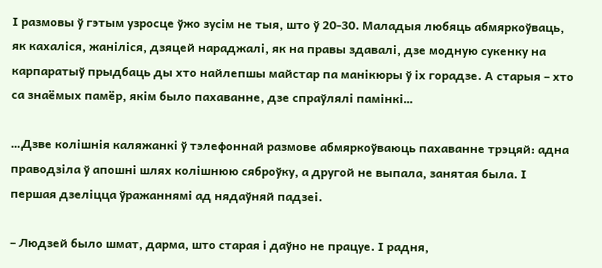І размовы ў гэтым узросце ўжо зусім не тыя, што ў 20-30. Маладыя любяць абмяркоўваць, як кахаліся, жаніліся, дзяцей нараджалі, як на правы здавалі, дзе модную сукенку на карпаратыў прыдбаць ды хто найлепшы майстар па манікюры ў іх горадзе. А старыя – хто са знаёмых памёр, якім было пахаванне, дзе спраўлялі памінкі…

…Дзве колішнія каляжанкі ў тэлефоннай размове абмяркоўваюць пахаванне трэцяй: адна праводзіла ў апошні шлях колішнюю сяброўку, а другой не выпала, занятая была. І першая дзеліцца ўражаннямі ад нядаўняй падзеі.

– Людзей было шмат, дарма, што старая і даўно не працуе. І радня,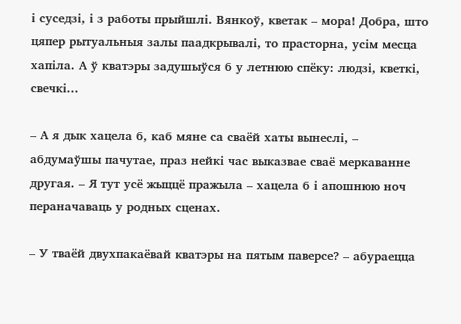і суседзі, і з работы прыйшлі. Вянкоў, кветак – мора! Добра, што цяпер рытуальныя залы паадкрывалі, то прасторна, усім месца хапіла. А ў кватэры задушыўся б у летнюю спёку: людзі, кветкі, свечкі...

– А я дык хацела б, каб мяне са сваёй хаты вынеслі, – абдумаўшы пачутае, праз нейкі час выказвае сваё меркаванне другая. – Я тут усё жыццё пражыла – хацела б і апошнюю ноч пераначаваць у родных сценах.

– У тваёй двухпакаёвай кватэры на пятым паверсе? – абураецца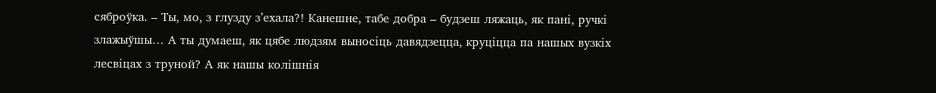сяброўка. – Ты, мо, з глузду з’ехала?! Канешне, табе добра – будзеш ляжаць, як пані, ручкі злажыўшы… А ты думаеш, як цябе людзям выносіць давядзецца, круціцца па нашых вузкіх лесвіцах з труной? А як нашы колішнія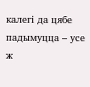калегі да цябе падымуцца – усе ж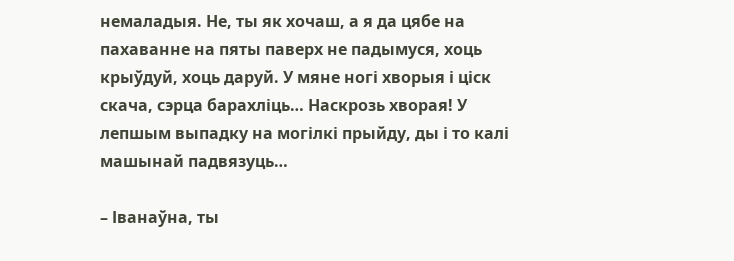немаладыя. Не, ты як хочаш, а я да цябе на пахаванне на пяты паверх не падымуся, хоць крыўдуй, хоць даруй. У мяне ногі хворыя і ціск скача, сэрца барахліць… Наскрозь хворая! У лепшым выпадку на могілкі прыйду, ды і то калі машынай падвязуць…

– Іванаўна, ты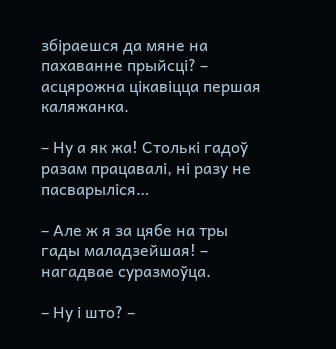збіраешся да мяне на пахаванне прыйсці? – асцярожна цікавіцца першая каляжанка.

– Ну а як жа! Столькі гадоў разам працавалі, ні разу не пасварыліся…

– Але ж я за цябе на тры гады маладзейшая! – нагадвае суразмоўца.

– Ну і што? –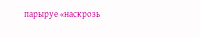парыруе «наскрозь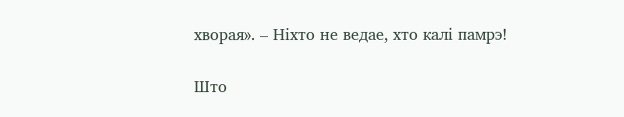хворая». – Ніхто не ведае, хто калі памрэ!

Што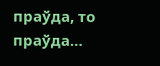праўда, то праўда…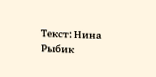Текст: Нина Рыбик